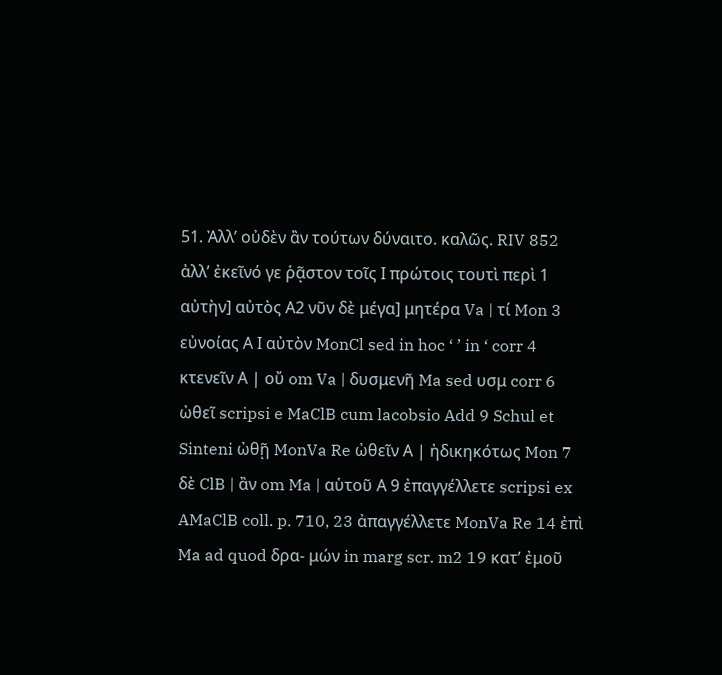51. Ἀλλ’ οὐδὲν ἂν τούτων δύναιτο. καλῶς. RIV 852 ἀλλ’ ἐκεῖνό γε ῥᾷστον τοῖς Ι πρώτοις τουτὶ περὶ 1 αὐτὴν] αὐτὸς Α2 νῦν δὲ μέγα] μητέρα Va | τί Mon 3 εὐνοίας Α Ι αὐτὸν MonCl sed in hoc ‘ ’ in ‘ corr 4 κτενεῖν Α | οὔ om Va | δυσμενῆ Ma sed υσμ corr 6 ὠθεῖ scripsi e MaClB cum lacobsio Add 9 Schul et Sinteni ὠθῇ MonVa Re ὠθεῖν Α | ἠδικηκότως Mon 7 δὲ ClB | ἂν om Ma | αὑτοῦ Α 9 ἐπαγγέλλετε scripsi ex AMaClB coll. p. 710, 23 ἀπαγγέλλετε MonVa Re 14 ἐπὶ Ma ad quod δρα- μών in marg scr. m2 19 κατ’ ἐμοῦ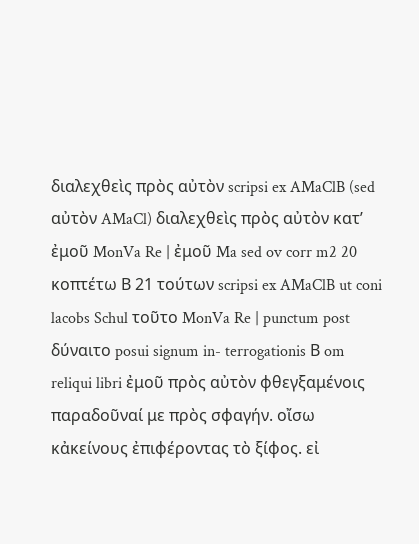διαλεχθεὶς πρὸς αὐτὸν scripsi ex AMaClB (sed αὐτὸν AMaCl) διαλεχθεὶς πρὸς αὐτὸν κατ’ ἐμοῦ MonVa Re | ἐμοῦ Ma sed ov corr m2 20 κοπτέτω Β 21 τούτων scripsi ex AMaClB ut coni lacobs Schul τοῦτο MonVa Re | punctum post δύναιτο posui signum in- terrogationis Β om reliqui libri ἐμοῦ πρὸς αὐτὸν φθεγξαμένοις παραδοῦναί με πρὸς σφαγήν. οἴσω κἀκείνους ἐπιφέροντας τὸ ξίφος. εἰ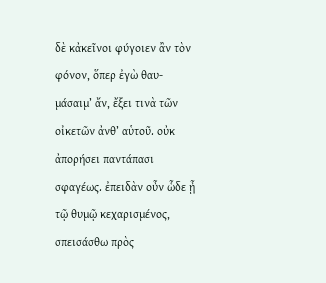δὲ κἀκεῖνοι φύγοιεν ἂν τὸν φόνον, ὅπερ ἐγὼ θαυ- μάσαιμ’ ἄν, ἔξει τινὰ τῶν οἰκετῶν ἀνθ’ αὑτοῦ. οὐκ ἀπορήσει παντάπασι σφαγέως. ἐπειδὰν οὖν ὧδε ᾖ τῷ θυμῷ κεχαρισμένος, σπεισάσθω πρὸς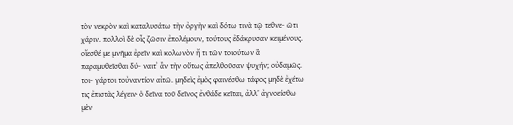τὸν νεκρὸν καὶ καταλυσάτω τὴν ὀργὴν καὶ δότω τινὰ τῷ τεθνε- ῶτι χάριν. πολλοὶ δὲ οἶς ζῶσιν ἐπολέμουν, τούτους ἐδάκρυσαν κειμένους. οἴεσθέ με μνῆμα ἐρεῖν καὶ κολωνὸν ἤ τι τῶν τοιούτων ἃ παραμυθεῖσθαι δύ- ναιτ᾿ ἂν τὴν οὕτως ἀπελθοῦσαν ψυχήν; οὐδαμῶς. τοι- γάρτοι τοὐναντίον αἰτῶ. μηδεὶς ἐμὸς φαινέσθω τάφος μηδὲ ἐχέτω τις ἐπιστὰς λέγειν· ὁ δεῖνα τοῦ δεῖνος ἐνθάδε κεῖται, ἀλλ’ ἀγνοείσθω μὲν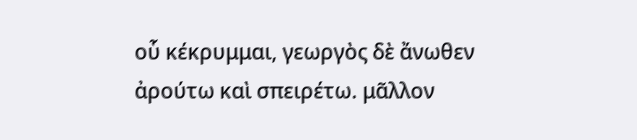οὗ κέκρυμμαι, γεωργὸς δὲ ἄνωθεν ἀρούτω καὶ σπειρέτω. μᾶλλον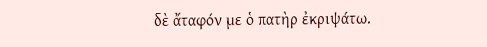δὲ ἄταφόν με ὁ πατὴρ ἐκριψάτω.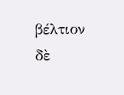βέλτιον δὲ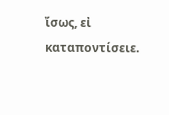ἴσως, εἰ καταποντίσειε.